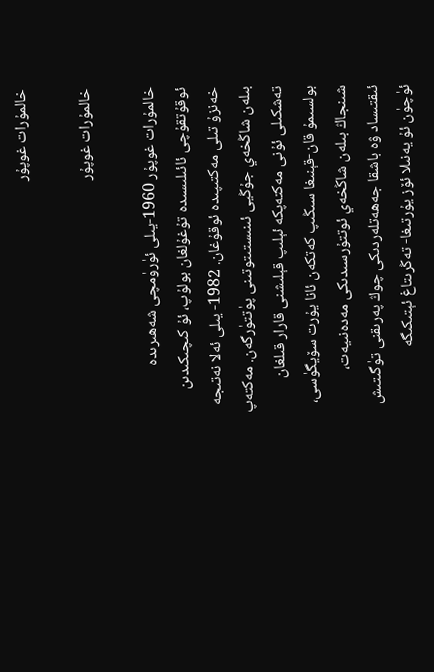خالمۇرات غوپۇر

خالمۇرات غوپۇر

خالمۇرات غوپۇر 1960-يىلى ئۈرۈمچى شەھىرىدە ئوقۇتقۇچى ئائىلىسىدە تۇغۇلغان بولۇپ، ئۇ كىچىكىدىن خەنزۇ تىلى مەكتىپىدە ئوقۇغان. 1982- يىلى ئەلا نەتىجە بىلەن شاڭخەي جۇڭيى ئىنىستىتوتىنى پۈتتۈرگەن. مەكتەپ تەشكىلى ئۇنى مەكتەپكە ئېلىپ قېلىشنى قارار قىلغان بولسىمۇ قان-قېنىغا سىڭىپ كەتكەن ئانا يۇرت سۆيگۈسى، شىنجاڭ بىلەن شاڭخەي ئوتتۇرسىدىكى مەدەنىيەت، ئىقتىساد ۋە باشقا جەھەتلەردىكى چوڭ پەرىقنى تۈگىتىش ئۈچۈن ئۇ يەنىلا ئۆز يۇرتىغا- تەڭرىتاغ ئېتىكىگە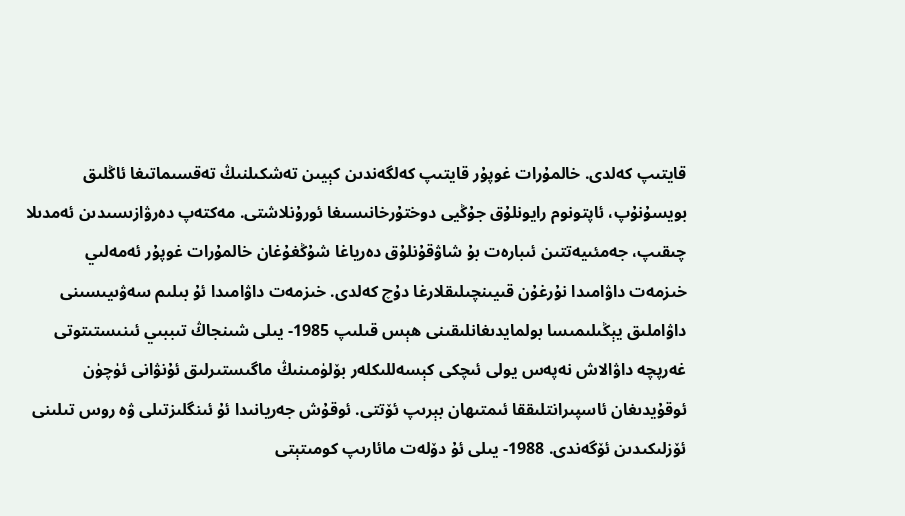قايتىپ كەلدى. خالمۇرات غوپۇر قايتىپ كەلگەندىن كېيىن تەشكىلنىڭ تەقسىماتىغا ئاڭلىق بويسۇنۇپ، ئاپتونوم رايونلۇق جۇڭيى دوختۇرخانىسىغا ئورۇنلاشتى. مەكتەپ دەرۋازىسىدىن ئەمدىلا چىقىپ، جەمئىيەتتىن ئىبارەت بۇ شاۋقۇنلۇق دەرياغا شۇڭغۇغان خالمۇرات غوپۇر ئەمەلىي خىزمەت داۋامىدا نۇرغۇن قىيىنچىلىقلارغا دۇچ كەلدى. خىزمەت داۋامىدا ئۇ بىلىم سەۋىيىسىنى داۋاملىق يېڭىلىمىسا بولمايدىغانلىقىنى ھېس قىلىپ 1985- يىلى شىنجاڭ تىببىي ئىنىستىتوتى غەرپچە داۋالاش نەپەس يولى ئىچكى كېسەللىكلەر بۆلۈمىنىڭ ماگىستىرلىق ئۇنۋانى ئۈچۈن ئوقۇيدىغان ئاسپىرانتلىققا ئىمتىھان بېرىپ ئۆتتى. ئوقۇش جەريانىدا ئۇ ئىنگلىزتىلى ۋە روس تىلىنى ئۆزلىكىدىن ئۆگەندى. 1988- يىلى ئۇ دۆلەت مائارىپ كومىتېتى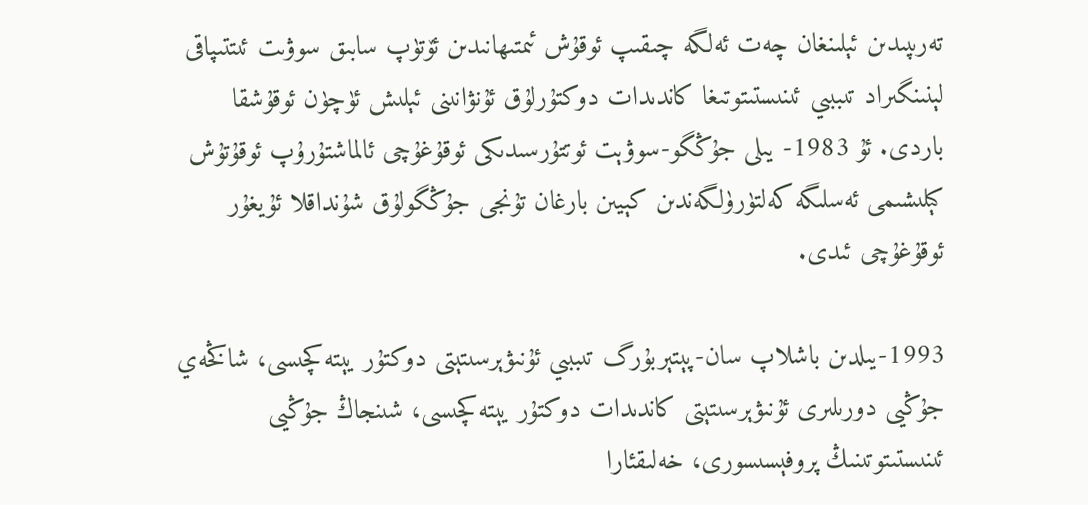تەرىپىدىن ئېلىنغان چەت ئەلگە چىقىپ ئوقۇش ئىمتىھانىدىن ئۆتۈپ سابىق سوۋىت ئىتتىپاقى لېنىنگىراد تىببىي ئىنىستىتوتىغا كاندىدات دوكتۇرلۇق ئۇنۋانىنى ئېلىش ئۈچۈن ئوقۇشقا باردى. ئۇ 1983- يىلى جۇڭگو-سوۋېت ئوتتۇرسىدىكى ئوقۇغۇچى ئالماشتۇرۇپ ئوقۇتۇش كېلىشىمى ئەسلىگە كەلتۈرۈلگەندىن كېيىن بارغان تۇنجى جۇڭگولۇق شۇنداقلا ئۇيغۇر ئوقۇغۇچى ئىدى.

1993-يىلدىن باشلاپ سان-پېتېربۇرگ تىببىي ئۇنىۋېرسىتېتى دوكتۇر يېتەكچىسى، شاڭخەي جۇڭيى دورىلىرى ئۇنىۋېرسىتېتى كاندىدات دوكتۇر يېتەكچىسى، شىنجاڭ جۇڭيى ئىنىستىتوتىنىڭ پروفېسىسورى، خەلىقئارا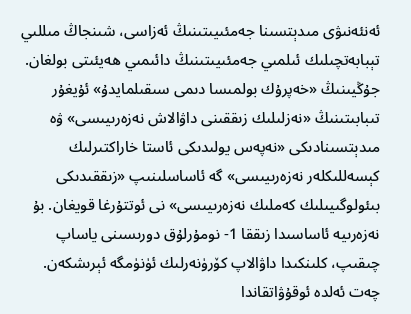ئەنئەنىۋى مىدېتسىنا جەمئىيىتىنىڭ ئەزاسى، شىنجاڭ مىللىي تېبابەتچىلىك ئىلمىي جەمئىيىتىنىڭ دائىمىي ھەيئىتى بولغان. جۇڭيىنىڭ «خەپرۇك بولمىسا دىمى سىقىلمايدۇ» ئۇيغۇر تىبابىتىنىڭ «نەزلىلىك زىققىنى داۋالاش نەزەرىيىسى» ۋە مىدېتسىنادىكى «نەپەس يولىدىكى ئاستا خاراكتىرلىك كېسەللىكلەر نەزەرىيىسى» گە ئاساسلىنىپ «زىققىدىكى بىئولوگىيىلىك كەملىك نەزەرىيىسى» نى ئوتتۇرغا قويغان. بۇ نەزەرىيە ئاساسىدا زىققا 1- نومۇرلۇق دورىسىنى ياساپ چىقىپ، كلىنكىدا داۋالاپ كۆرۈنەرلىك ئۈنۈمگە ئېرىشكەن. چەت ئەلدە ئوقۇۋاتقاندا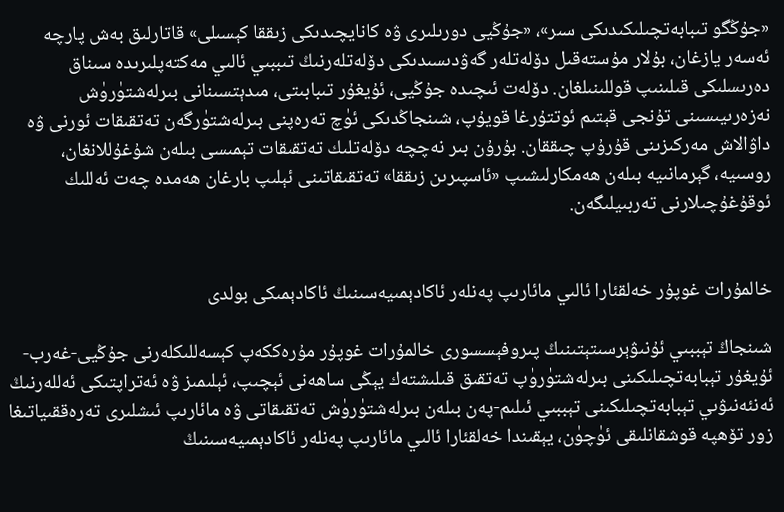«جۇڭگو تىبابەتچىلىكىدىكى سىر»، «جۇڭيى دورىلىرى ۋە كانايچىدىكى زىققا كېسىلى» قاتارلىق بەش پارچە ئەسەر يازغان، بۇلار مۇستەقىل دۆلەتلەر گەۋدىسىدىكى دۆلەتلەرنىڭ تىببىي ئالىي مەكتەپلىرىدە سىناق دەرىسلىكى قىلىنىپ قوللىنىلغان. دۆلەت ئىچىدە جۇڭيى، ئۇيغۇر تىبابىتى، مىدېتسىنانى بىرلەشتۈرۈش نەزەرىيىسىنى تۇنجى قېتىم ئوتتۇرغا قويۇپ، شىنجاڭدىكى ئۈچ تەرەپنى بىرلەشتۈرگەن تەتقىقات ئورنى ۋە داۋالاش مەركىزىنى قۇرۇپ چىققان. بۇرۇن بىر نەچچە دۆلەتلىك تەتقىقات تېمىسى بىلەن شۇغۇللانغان، روسىيە، گېرمانىيە بىلەن ھەمكارلىشىپ «ئاسپىرىن زىققا» تەتقىقاتىنى ئېلىپ بارغان ھەمدە چەت ئەللىك ئوقۇغۇچىلارنى تەربىيلىگەن.


خالمۇرات غوپۇر خەلقئارا ئالىي مائارىپ پەنلەر ئاكادېمىيەسىنىڭ ئاكادېمىكى بولدى

شىنجاڭ تېببىي ئۇنىۋېرسىتېتىنىڭ پىروفېسسورى خالمۇرات غوپۇر مۇرەككەپ كېسەللىكلەرنى جۇڭيى-غەرب-ئۇيغۇر تېبابەتچىلىكىنى بىرلەشتۈرۈپ تەتقىق قىلىشتەك يېڭى ساھەنى ئېچىپ، ئېلىمىز ۋە ئەتراپتىكى ئەللەرنىڭ ئەنئەنىۋىي تېبابەتچىلىكىنى تېببىي ئىلىم-پەن بىلەن بىرلەشتۈرۈش تەتقىقاتى ۋە مائارىپ ئىشلىرى تەرەققىياتىغا زور تۆھپە قوشقانلىقى ئۈچۈن، يېقىندا خەلقئارا ئالىي مائارىپ پەنلەر ئاكادېمىيەسىنىڭ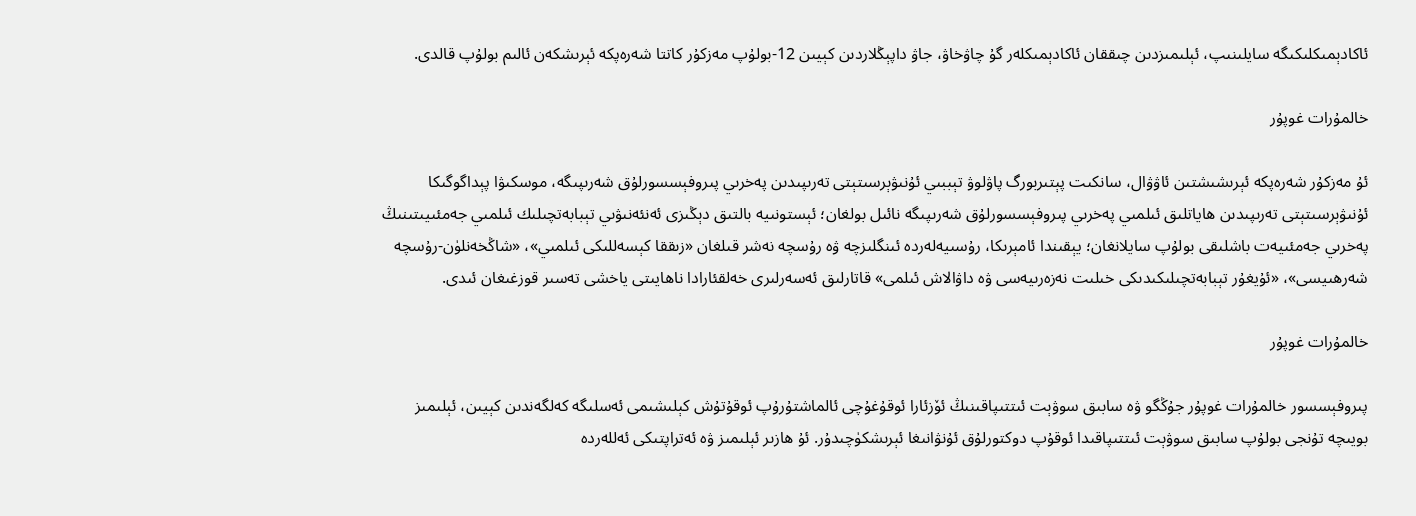ئاكادېمىكلىكىگە سايلىنىپ، ئېلىمىزدىن چىققان ئاكادېمىكلەر گۇ چاۋخاۋ، جاۋ داپېڭلاردىن كېيىن 12-بولۇپ مەزكۇر كاتتا شەرەپكە ئېرىشكەن ئالىم بولۇپ قالدى.

خالمۇرات غوپۇر

ئۇ مەزكۇر شەرەپكە ئېرىشىشتىن ئاۋۋال، سانكىت پېتىربورگ پاۋلوۋ تېببىي ئۇنىۋېرسىتېتى تەرىپىدىن پەخرىي پىروفېسسورلۇق شەرىپىگە، موسكىۋا پېداگوگىكا ئۇنىۋېرسىتېتى تەرىپىدىن ھاياتلىق ئىلمىي پەخرىي پىروفېسسورلۇق شەرىپىگە نائىل بولغان؛ ئېستونىيە بالتىق دېڭىزى ئەنئەنىۋىي تېبابەتچىلىك ئىلمىي جەمئىيىتىنىڭ پەخرىي جەمئىيەت باشلىقى بولۇپ سايلانغان؛ يېقىندا ئامېرىكا، رۇسىيەلەردە ئىنگلىزچە ۋە رۇسچە نەشر قىلغان «زىققا كېسەللىكى ئىلمىي»، «شاڭخەنلۈن-رۇسچە شەرھىيسى»، «ئۇيغۇر تېبابەتچىلىكىدىكى خىلىت نەزەرىيەسى ۋە داۋالاش ئىلمى» قاتارلىق ئەسەرلىرى خەلقئارادا ناھايىتى ياخشى تەسىر قوزغىغان ئىدى.

خالمۇرات غوپۇر

پىروفېسسور خالمۇرات غوپۇر جۇڭگو ۋە سابىق سوۋېت ئىتتىپاقىنىڭ ئۆزئارا ئوقۇغۇچى ئالماشتۇرۇپ ئوقۇتۇش كېلىشىمى ئەسلىگە كەلگەندىن كېيىن، ئېلىمىز بويىچە تۇنجى بولۇپ سابىق سوۋېت ئىتتىپاقىدا ئوقۇپ دوكتورلۇق ئۇنۋانىغا ئېرىشكۈچىدۇر. ئۇ ھازىر ئېلىمىز ۋە ئەتراپتىكى ئەللەردە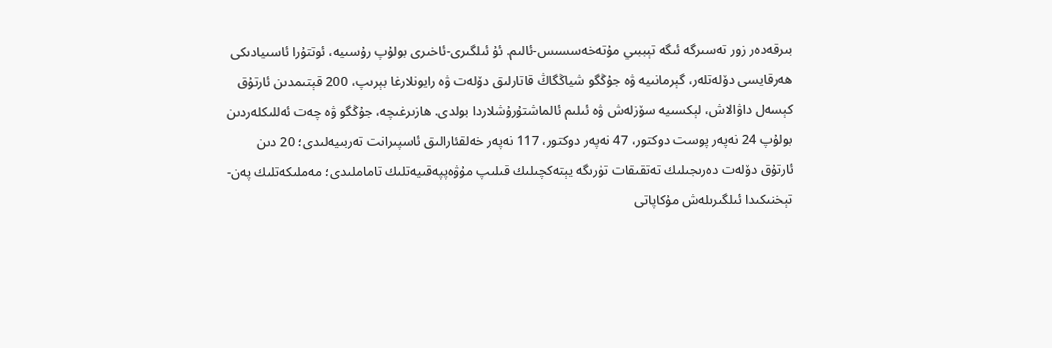بىرقەدەر زور تەسىرگە ئىگە تېببىي مۇتەخەسسىس-ئالىم. ئۇ ئىلگىرى-ئاخىرى بولۇپ رۇسىيە، ئوتتۇرا ئاسىيادىكى ھەرقايسى دۆلەتلەر، گېرمانىيە ۋە جۇڭگو شياڭگاڭ قاتارلىق دۆلەت ۋە رايونلارغا بېرىپ، 200 قېتىمدىن ئارتۇق كېسەل داۋالاش، لېكسىيە سۆزلەش ۋە ئىلىم ئالماشتۇرۇشلاردا بولدى. ھازىرغىچە، جۇڭگو ۋە چەت ئەللىكلەردىن بولۇپ 24 نەپەر پوست دوكتور، 47 نەپەر دوكتور، 117 نەپەر خەلقئارالىق ئاسپىرانت تەربىيەلىدى؛ 20 دىن ئارتۇق دۆلەت دەرىجىلىك تەتقىقات تۈرىگە يېتەكچىلىك قىلىپ مۇۋەپپەقىيەتلىك تاماملىدى؛ مەملىكەتلىك پەن-تېخنىكىدا ئىلگىرىلەش مۇكاپاتى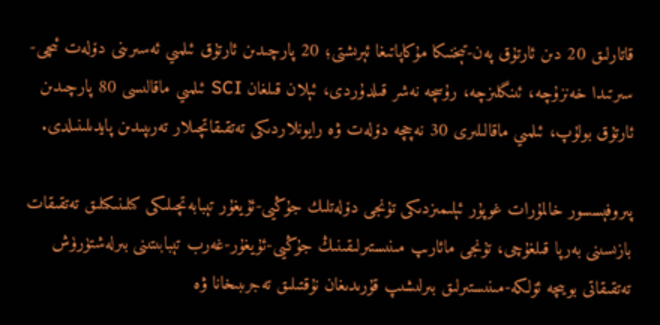قاتارلىق 20 دىن ئارتۇق پەن-تېخنىكا مۇكاپاتىغا ئېرىشتى؛ 20 پارچىدىن ئارتۇق ئىلمىي ئەسىرىنى دۆلەت ئىچى-سىرتىدا خەنزۇچە، ئىنگلىزچە، رۇسچە نەشر قىلدۇردى، ئېلان قىلغان SCI ئىلمىي ماقالىسى 80 پارچىدىن ئارتۇق بولۇپ، ئىلمىي ماقالىلىرى 30 نەچچە دۆلەت ۋە رايونلاردىكى تەتقىقاتچىلار تەرىپىدىن پايدىلىنىلدى.

پىروفېسسور خالمۇرات غوپۇر ئېلىمىزدىكى تۇنجى دۆلەتلىك جۇڭيى-ئۇيغۇر تېبابەتچىلىكى كىلىنىكىلىق تەتقىقات بازىسىنى بەرپا قىلغۇچى، تۇنجى مائارىپ مىنىستىرلىقىنىڭ جۇڭيى-ئۇيغۇر-غەرب تېبابىتىنى بىرلەشتۈرۈش تەتقىقاتى بويىچە ئۆلكە-مىنىستىرلىق بىرلىشىپ قۇرىدىغان نۇقتىلىق تەجرىبىخانا ۋە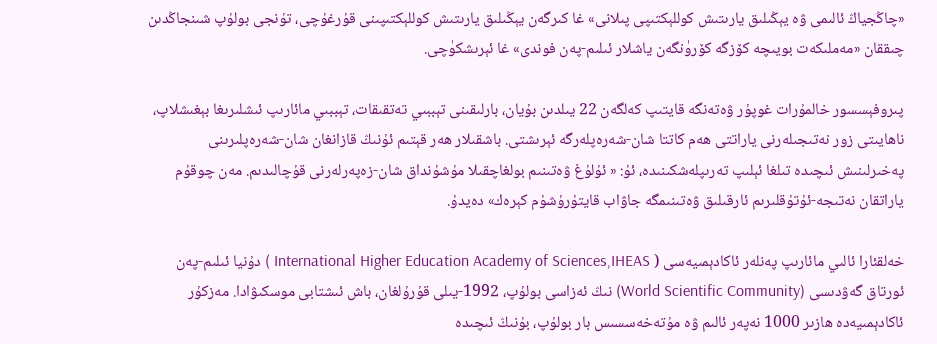«چاڭجياڭ ئالىمى ۋە يېڭىلىق يارىتىش كوللېكتىپى پىلانى» غا كىرگەن يېڭىلىق يارىتىش كوللېكتىپىنى قۇرغۇچى، تۇنجى بولۇپ شىنجاڭدىن چىققان «مەملىكەت بويىچە كۆزگە كۆرۈنگەن ياشلار ئىلىم-پەن فوندى» غا ئېرىشكۈچى.

پىروفېسسور خالمۇرات غوپۇر ۋەتەنگە قايتىپ كەلگەن 22 يىلدىن بۇيان، بارلىقىنى تېببىي تەتقىقات، تېببىي مائارىپ ئىشلىرىغا بېغىشلاپ، ناھايىتى زور نەتىجىلەرنى ياراتتى ھەم كاتتا شان-شەرەپلەرگە ئېرىشتى. باشقىلار ھەر قېتىم ئۇنىڭ قازانغان شان-شەرەپلىرىنى پەخىرلىنىش ئىچىدە تىلغا ئېلىپ تەرىپلەشكىنىدە، ئۇ: « ئۇلۇغ ۋەتىنىم بولغاچقىلا مۇشۇنداق شان-زەپەرلەرنى قۇچالىدىم. مەن چوقۇم ياراتقان نەتىجە-ئۇتۇقلىرىم ئارقىلىق ۋەتىنىمگە جاۋاب قايتۇرۇشۇم كېرەك» دەيدۇ.

خەلقئارا ئالىي مائارىپ پەنلەر ئاكادېمىيەسى ( International Higher Education Academy of Sciences,IHEAS ) دۇنيا ئىلىم-پەن ئورتاق گەۋدىسى (World Scientific Community) نىڭ ئەزاسى بولۇپ، 1992-يىلى قۇرۇلغان، باش ئىشتابى موسكىۋادا. مەزكۇر ئاكادېمىيەدە ھازىر 1000 نەپەر ئالىم ۋە مۇتەخەسسىس بار بولۇپ، بۇنىڭ ئىچىدە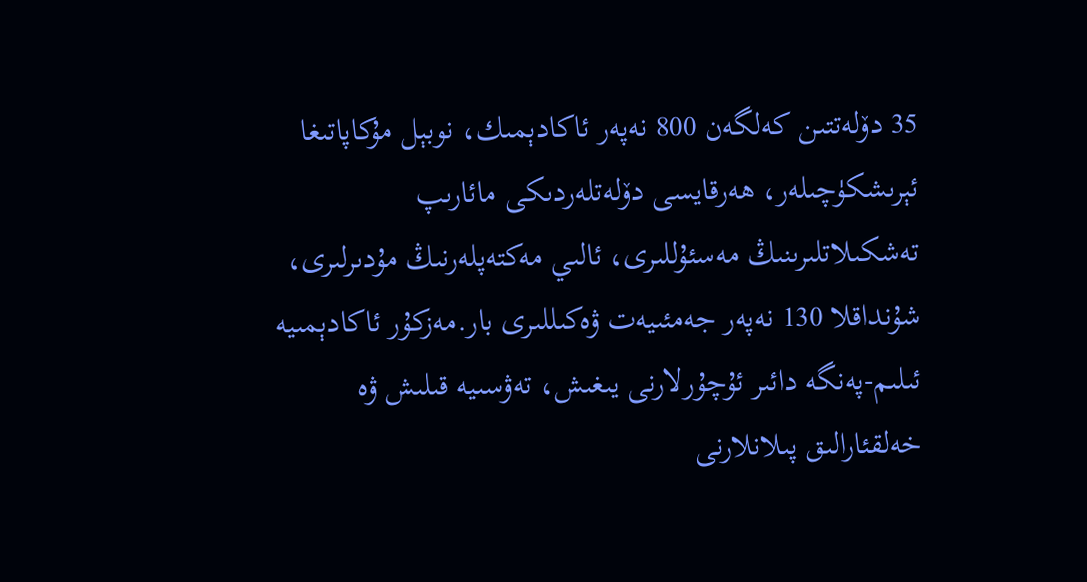35 دۆلەتتىن كەلگەن 800 نەپەر ئاكادېمىك، نوبېل مۇكاپاتىغا ئېرىشكۈچىلەر، ھەرقايسى دۆلەتلەردىكى مائارىپ تەشكىلاتلىرىنىڭ مەسئۇللىرى، ئالىي مەكتەپلەرنىڭ مۇدىرلىرى، شۇنداقلا 130 نەپەر جەمئىيەت ۋەكىللىرى بار.مەزكۇر ئاكادېمىيە ئىلىم-پەنگە دائىر ئۇچۇرلارنى يىغىش، تەۋسىيە قىلىش ۋە خەلقئارالىق پىلانلارنى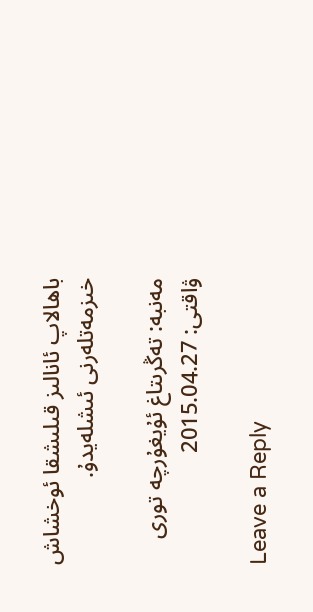باھالاپ ئانالىز قىلىشقا ئوخشاش خىزمەتلەرنى ئىشلەيدۇ.

مەنبە: تەڭرىتاغ ئۇيغۇرچە تورى
ۋاقتى: 2015.04.27

Leave a Reply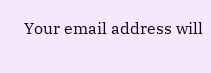Your email address will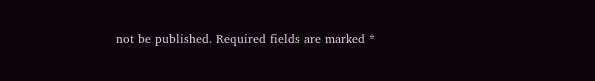not be published. Required fields are marked *